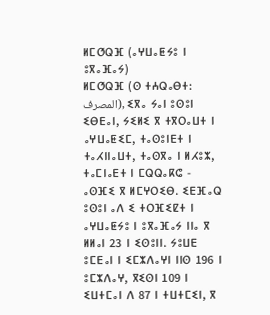ⵍⵎⵚⵕⴼ (ⴰⵖⵡⴰⵟⵢⵓ ⵏ ⵓⴳⴰⴼⴰⵢ)
ⵍⵎⵚⵕⴼ (ⵙ ⵜⵄⵕⴰⴱⵜ: المصرف), ⵉⴳⴰ ⵢⴰⵏ ⵓⵙⵓⵏ ⵉⴱⴹⴰⵏ, ⵢⵉⵍⵉ ⴳ ⵜⴳⵔⴰⵡⵜ ⵏ ⴰⵖⵡⴰⵟⵉⵎ, ⵜⴰⵙⵓⵏⴹⵜ ⵏ ⵜⴰⵃⵏⵏⴰⵡⵜ, ⵜⴰⵙⴳⴰ ⵏ ⵍⵃⵓⵣ, ⵜⴰⵎⵏⴰⴹⵜ ⵏ ⵎⵕⵕⴰⴽⵛ - ⴰⵙⴼⵉ ⴳ ⵍⵎⵖⵔⵉⴱ. ⵉⴹⴼⴰⵕ ⵓⵙⵓⵏ ⴰⴷ ⵉ ⵜⵔⴼⵉⵇⵜ ⵏ ⴰⵖⵡⴰⵟⵢⵓ ⵏ ⵓⴳⴰⴼⴰⵢ ⵏⵏⴰ ⴳ ⵍⵍⴰⵏ 23 ⵏ ⵉⵙⵓⵏⵏ. ⵢⵓⵡⴹ ⵓⵎⴹⴰⵏ ⵏ ⵉⵎⵣⴷⴰⵖⵏ ⵏⵏⵙ 196 ⵏ ⵓⵎⵣⴷⴰⵖ, ⴳⵉⵙⵏ 109 ⵏ ⵉⵡⵜⵎⴰⵏ ⴷ 87 ⵏ ⵜⵡⵜⵎⵉⵏ, ⴳ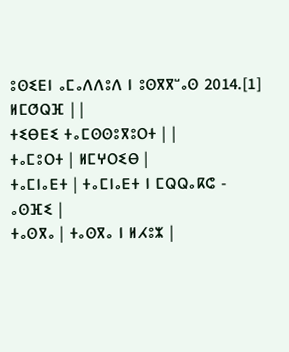ⵓⵙⵉⴹⵏ ⴰⵎⴰⴷⴷⵓⴷ ⵏ ⵓⵙⴳⴳⵯⴰⵙ 2014.[1]
ⵍⵎⵚⵕⴼ | |
ⵜⵉⴱⴹⵉ ⵜⴰⵎⵙⵙⵓⴳⵓⵔⵜ | |
ⵜⴰⵎⵓⵔⵜ | ⵍⵎⵖⵔⵉⴱ |
ⵜⴰⵎⵏⴰⴹⵜ | ⵜⴰⵎⵏⴰⴹⵜ ⵏ ⵎⵕⵕⴰⴽⵛ - ⴰⵙⴼⵉ |
ⵜⴰⵙⴳⴰ | ⵜⴰⵙⴳⴰ ⵏ ⵍⵃⵓⵣ |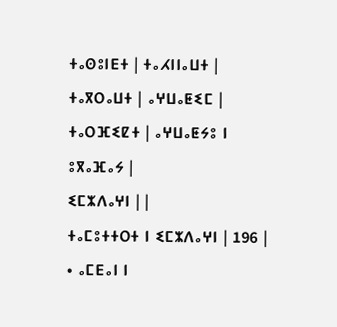ⵜⴰⵙⵓⵏⴹⵜ | ⵜⴰⵃⵏⵏⴰⵡⵜ |
ⵜⴰⴳⵔⴰⵡⵜ | ⴰⵖⵡⴰⵟⵉⵎ |
ⵜⴰⵔⴼⵉⵇⵜ | ⴰⵖⵡⴰⵟⵢⵓ ⵏ ⵓⴳⴰⴼⴰⵢ |
ⵉⵎⵣⴷⴰⵖⵏ | |
ⵜⴰⵎⵓⵜⵜⵔⵜ ⵏ ⵉⵎⵣⴷⴰⵖⵏ | 196 |
• ⴰⵎⴹⴰⵏ ⵏ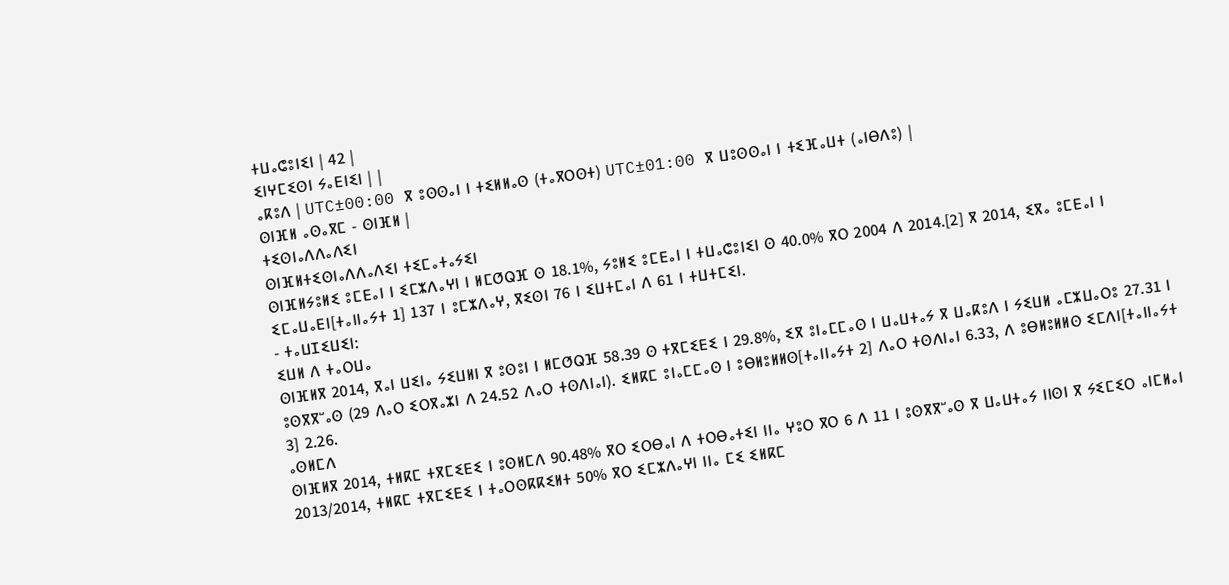ⵜⵡⴰⵛⵓⵏⵉⵏ | 42 |
ⵉⵏⵖⵎⵉⵙⵏ ⵢⴰⴹⵏⵉⵏ | |
ⴰⴽⵓⴷ | UTC±00:00 ⴳ ⵓⵙⵙⴰⵏ ⵏ ⵜⵉⵍⵍⴰⵙ (ⵜⴰⴳⵔⵙⵜ) UTC±01:00 ⴳ ⵡⵓⵙⵙⴰⵏ ⵏ ⵜⵉⴼⴰⵡⵜ (ⴰⵏⴱⴷⵓ) |
ⵙⵏⴼⵍ ⴰⵙⴰⴳⵎ - ⵙⵏⴼⵍ |
ⵜⵉⵙⵏⴰⴷⴷⴰⴷⵉⵏ
ⵙⵏⴼⵍⵜⵉⵙⵏⴰⴷⴷⴰⴷⵉⵏ ⵜⵉⵎⴰⵜⴰⵢⵉⵏ
ⵙⵏⴼⵍⵢⵓⵍⵉ ⵓⵎⴹⴰⵏ ⵏ ⵉⵎⵣⴷⴰⵖⵏ ⵏ ⵍⵎⵚⵕⴼ ⵙ 18.1%, ⵢⵓⵍⵉ ⵓⵎⴹⴰⵏ ⵏ ⵜⵡⴰⵛⵓⵏⵉⵏ ⵙ 40.0% ⴳⵔ 2004 ⴷ 2014.[2] ⴳ 2014, ⵉⴳⴰ ⵓⵎⴹⴰⵏ ⵏ ⵉⵎⴰⵡⴰⴹⵏ[ⵜⴰⵏⵏⴰⵢⵜ 1] 137 ⵏ ⵓⵎⵣⴷⴰⵖ, ⴳⵉⵙⵏ 76 ⵏ ⵉⵡⵜⵎⴰⵏ ⴷ 61 ⵏ ⵜⵡⵜⵎⵉⵏ.
- ⵜⴰⵡⵊⵉⵡⵉⵏ:
ⵉⵡⵍ ⴷ ⵜⴰⵔⵡⴰ
ⵙⵏⴼⵍⴳ 2014, ⴳⴰⵏ ⵡⵉⵏⴰ ⵢⵉⵡⵍⵏ ⴳ ⵓⵙⵓⵏ ⵏ ⵍⵎⵚⵕⴼ 58.39 ⵙ ⵜⴳⵎⵉⴹⵉ ⵏ 29.8%, ⵉⴳ ⵓⵏⴰⵎⵎⴰⵙ ⵏ ⵡⴰⵡⵜⴰⵢ ⴳ ⵡⴰⴽⵓⴷ ⵏ ⵢⵉⵡⵍ ⴰⵎⵣⵡⴰⵔⵓ 27.31 ⵏ ⵓⵙⴳⴳⵯⴰⵙ (29 ⴷⴰⵔ ⵉⵔⴳⴰⵣⵏ ⴷ 24.52 ⴷⴰⵔ ⵜⵙⴷⵏⴰⵏ). ⵉⵍⴽⵎ ⵓⵏⴰⵎⵎⴰⵙ ⵏ ⵓⴱⵍⵓⵍⵍⵙ[ⵜⴰⵏⵏⴰⵢⵜ 2] ⴷⴰⵔ ⵜⵙⴷⵏⴰⵏ 6.33, ⴷ ⵓⴱⵍⵓⵍⵍⵙ ⵉⵎⴷⵏ[ⵜⴰⵏⵏⴰⵢⵜ 3] 2.26.
ⴰⵙⵍⵎⴷ
ⵙⵏⴼⵍⴳ 2014, ⵜⵍⴽⵎ ⵜⴳⵎⵉⴹⵉ ⵏ ⵓⵙⵍⵎⴷ 90.48% ⴳⵔ ⵉⵔⴱⴰⵏ ⴷ ⵜⵔⴱⴰⵜⵉⵏ ⵏⵏⴰ ⵖⵓⵔ ⴳⵔ 6 ⴷ 11 ⵏ ⵓⵙⴳⴳⵯⴰⵙ ⴳ ⵡⴰⵡⵜⴰⵢ ⵏⵏⵙⵏ ⴳ ⵢⵉⵎⵉⵔ ⴰⵏⵎⵍⴰⵏ 2013/2014, ⵜⵍⴽⵎ ⵜⴳⵎⵉⴹⵉ ⵏ ⵜⴰⵔⵙⴽⴽⵉⵍⵜ 50% ⴳⵔ ⵉⵎⵣⴷⴰⵖⵏ ⵏⵏⴰ ⵎⵉ ⵉⵍⴽⵎ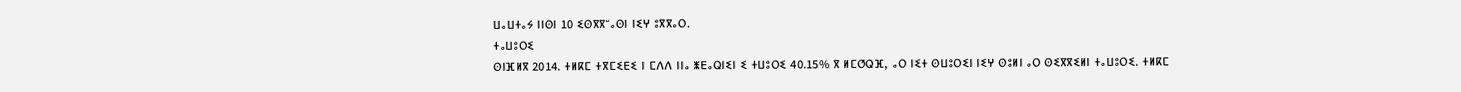ⵡⴰⵡⵜⴰⵢ ⵏⵏⵙⵏ 10 ⵉⵙⴳⴳⵯⴰⵙⵏ ⵏⵉⵖ ⵓⴳⴳⴰⵔ.
ⵜⴰⵡⵓⵔⵉ
ⵙⵏⴼⵍⴳ 2014. ⵜⵍⴽⵎ ⵜⴳⵎⵉⴹⵉ ⵏ ⵎⴷⴷ ⵏⵏⴰ ⵥⴹⴰⵕⵏⵉⵏ ⵉ ⵜⵡⵓⵔⵉ 40.15% ⴳ ⵍⵎⵚⵕⴼ, ⴰⵔ ⵏⵉⵜ ⵙⵡⵓⵔⵉⵏ ⵏⵉⵖ ⵙⵓⵍⵏ ⴰⵔ ⵙⵉⴳⴳⵉⵍⵏ ⵜⴰⵡⵓⵔⵉ. ⵜⵍⴽⵎ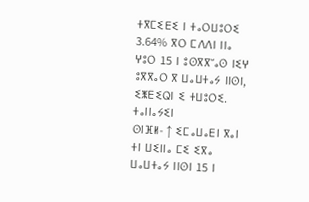ⵜⴳⵎⵉⴹⵉ ⵏ ⵜⴰⵔⵡⵓⵔⵉ 3.64% ⴳⵔ ⵎⴷⴷⵏ ⵏⵏⴰ ⵖⵓⵔ 15 ⵏ ⵓⵙⴳⴳⵯⴰⵙ ⵏⵉⵖ ⵓⴳⴳⴰⵔ ⴳ ⵡⴰⵡⵜⴰⵢ ⵏⵏⵙⵏ, ⵉⵥⴹⵉⵕⵏ ⵉ ⵜⵡⵓⵔⵉ.
ⵜⴰⵏⵏⴰⵢⵉⵏ
ⵙⵏⴼⵍ- ↑ ⵉⵎⴰⵡⴰⴹⵏ ⴳⴰⵏ ⵜⵏ ⵡⵉⵏⵏⴰ ⵎⵉ ⵉⴳⴰ ⵡⴰⵡⵜⴰⵢ ⵏⵏⵙⵏ 15 ⵏ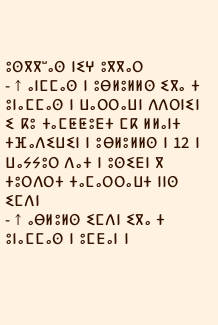ⵓⵙⴳⴳⵯⴰⵙ ⵏⵉⵖ ⵓⴳⴳⴰⵔ
- ↑ ⴰⵏⵎⵎⴰⵙ ⵏ ⵓⴱⵍⵓⵍⵍⵙ ⵉⴳⴰ ⵜ ⵓⵏⴰⵎⵎⴰⵙ ⵏ ⵡⴰⵔⵔⴰⵡⵏ ⴷⴷⵔⵏⵉⵏ ⵉ ⴽⵓ ⵜⴰⵎⵟⵟⵓⴹⵜ ⵎⴽ ⵍⵍⴰⵏⵜ ⵜⴼⴰⴷⵉⵡⵉⵏ ⵏ ⵓⴱⵍⵓⵍⵍⵙ ⵏ 12 ⵏ ⵡⴰⵢⵢⵓⵔ ⴷⴰⵜ ⵏ ⵓⵙⵉⴹⵏ ⴳ ⵜⵓⵔⴷⵔⵜ ⵜⴰⵎⴰⵔⵔⴰⵡⵜ ⵏⵏⵙ ⵉⵎⴷⵏ
- ↑ ⴰⴱⵍⵓⵍⵙ ⵉⵎⴷⵏ ⵉⴳⴰ ⵜ ⵓⵏⴰⵎⵎⴰⵙ ⵏ ⵓⵎⴹⴰⵏ ⵏ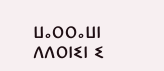ⵡⴰⵔⵔⴰⵡⵏ ⴷⴷⵔⵏⵉⵏ ⵉ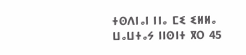ⵜⵙⴷⵏⴰⵏ ⵏⵏⴰ ⵎⵉ ⵉⵍⵍⴰ ⵡⴰⵡⵜⴰⵢ ⵏⵏⵙⵏⵜ ⴳⵔ 45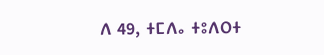ⴷ 49, ⵜⵎⴷⴰ ⵜⵓⴷⵔⵜ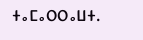ⵜⴰⵎⴰⵔⵔⴰⵡⵜ.